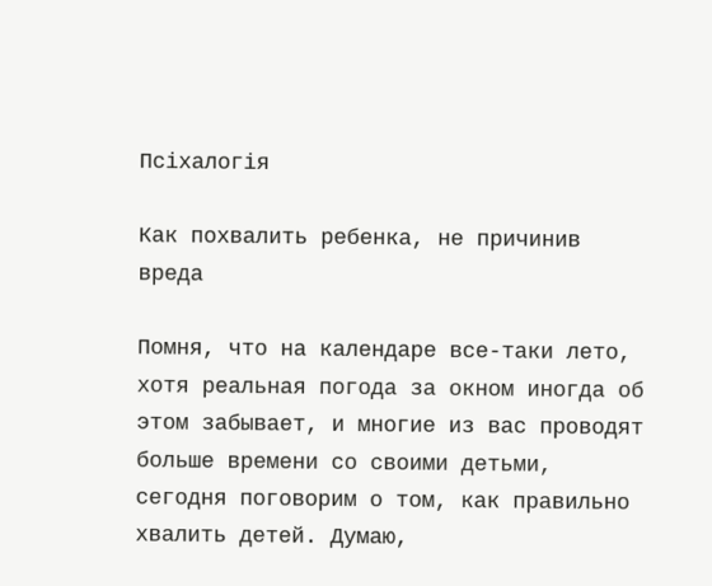Псіхалогія

Как похвалить ребенка, не причинив вреда

Помня, что на календаре все-таки лето, хотя реальная погода за окном иногда об этом забывает, и многие из вас проводят больше времени со своими детьми, сегодня поговорим о том, как правильно хвалить детей. Думаю,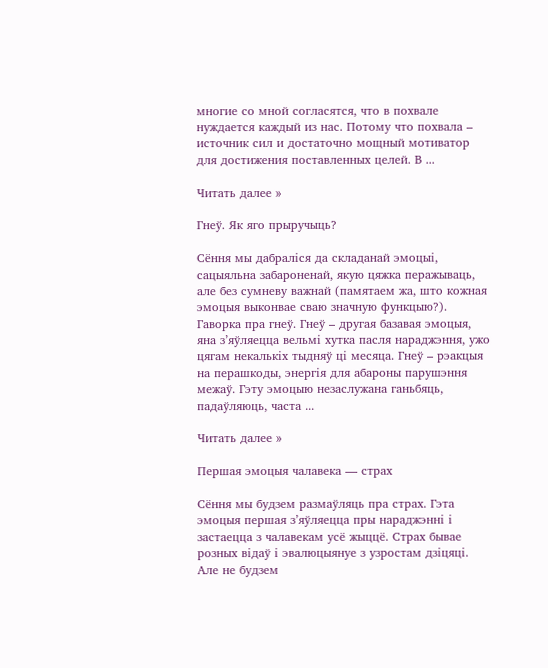многие со мной согласятся, что в похвале нуждается каждый из нас. Потому что похвала – источник сил и достаточно мощный мотиватор для достижения поставленных целей. В ...

Читать далее »

Гнеў. Як яго прыручыць?

Сёння мы дабраліся да складанай эмоцыі, сацыяльна забароненай, якую цяжка перажываць, але без сумневу важнай (памятаем жа, што кожная эмоцыя выконвае сваю значную функцыю?). Гаворка пра гнеў. Гнеў – другая базавая эмоцыя, яна з’яўляецца вельмі хутка пасля нараджэння, ужо цягам некалькіх тыдняў ці месяца. Гнеў – рэакцыя на перашкоды, энергія для абароны парушэння межаў. Гэту эмоцыю незаслужана ганьбяць, падаўляюць, часта ...

Читать далее »

Першая эмоцыя чалавека — страх

Сёння мы будзем размаўляць пра страх. Гэта эмоцыя першая з’яўляецца пры нараджэнні і застаецца з чалавекам усё жыццё. Страх бывае розных відаў і эвалюцыянуе з узростам дзіцяці. Але не будзем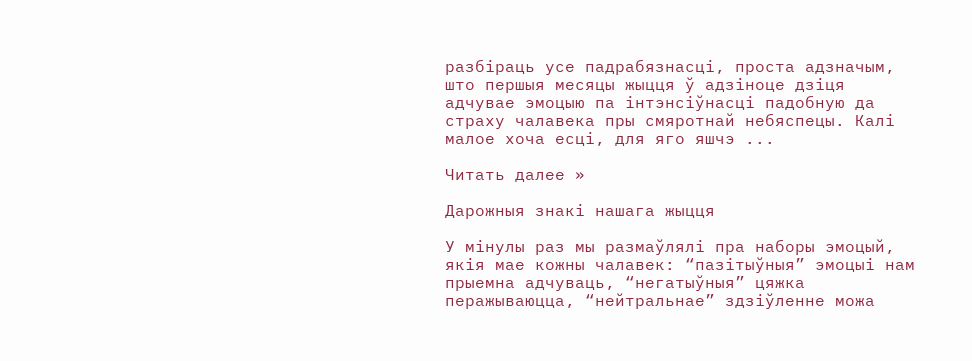разбіраць усе падрабязнасці, проста адзначым, што першыя месяцы жыцця ў адзіноце дзіця адчувае эмоцыю па інтэнсіўнасці падобную да страху чалавека пры смяротнай небяспецы. Калі малое хоча есці, для яго яшчэ ...

Читать далее »

Дарожныя знакі нашага жыцця

У мінулы раз мы размаўлялі пра наборы эмоцый, якія мае кожны чалавек: “пазітыўныя” эмоцыі нам прыемна адчуваць, “негатыўныя” цяжка перажываюцца, “нейтральнае” здзіўленне можа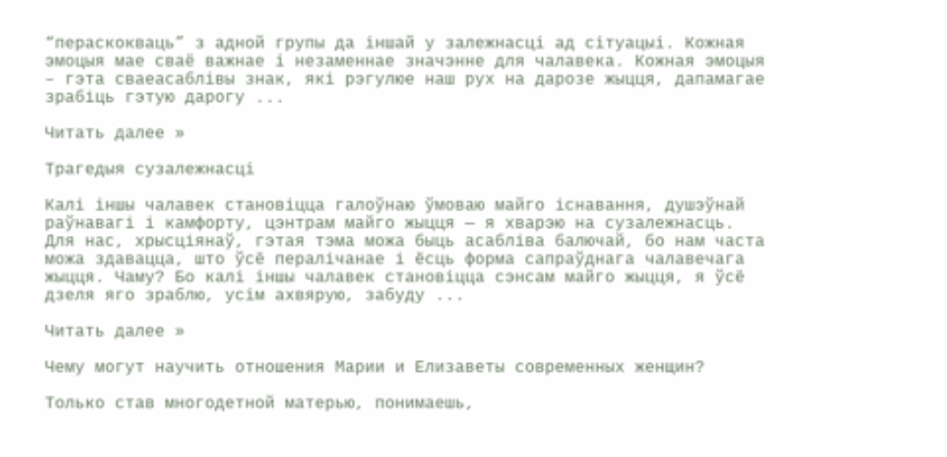“пераскокваць” з адной групы да іншай у залежнасці ад сітуацыі. Кожная эмоцыя мае сваё важнае і незаменнае значэнне для чалавека. Кожная эмоцыя – гэта сваеасаблівы знак, які рэгулюе наш рух на дарозе жыцця, дапамагае зрабіць гэтую дарогу ...

Читать далее »

Трагедыя сузалежнасці

Калі іншы чалавек становіцца галоўнаю ўмоваю майго існавання, душэўнай раўнавагі і камфорту, цэнтрам майго жыцця — я хварэю на сузалежнасць. Для нас, хрысціянаў, гэтая тэма можа быць асабліва балючай, бо нам часта можа здавацца, што ўсё пералічанае і ёсць форма сапраўднага чалавечага жыцця. Чаму? Бо калі іншы чалавек становіцца сэнсам майго жыцця, я ўсё дзеля яго зраблю, усім ахвярую, забуду ...

Читать далее »

Чему могут научить отношения Марии и Елизаветы современных женщин?

Только став многодетной матерью, понимаешь,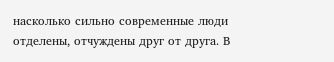насколько сильно современные люди отделены, отчуждены друг от друга. В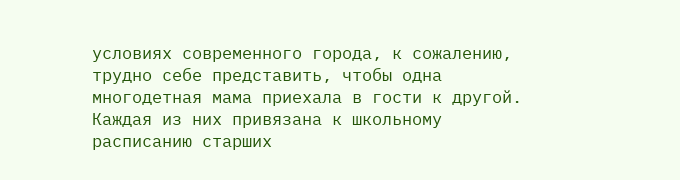условиях современного города, к сожалению, трудно себе представить, чтобы одна многодетная мама приехала в гости к другой. Каждая из них привязана к школьному расписанию старших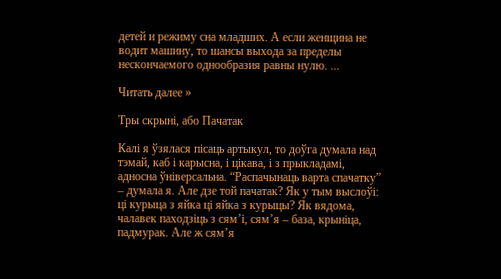детей и режиму сна младших. А если женщина не водит машину, то шансы выхода за пределы нескончаемого однообразия равны нулю. ...

Читать далее »

Тры скрыні, або Пачатак

Калі я ўзялася пісаць артыкул, то доўга думала над тэмай, каб і карысна, і цікава, і з прыкладамі, адносна ўніверсальна. “Распачынаць варта спачатку” – думала я. Але дзе той пачатак? Як у тым выслоўі: ці курыца з яйка ці яйка з курыцы? Як вядома, чалавек паходзіць з сям’і, сям’я – база, крыніца, падмурак. Але ж сям’я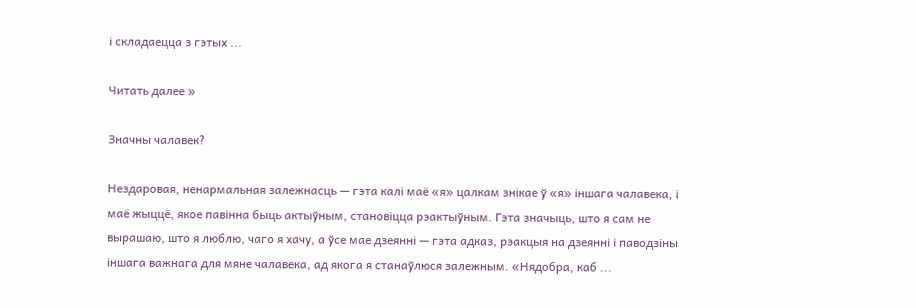і складаецца з гэтых ...

Читать далее »

Значны чалавек?

Нездаровая, ненармальная залежнасць — гэта калі маё «я» цалкам знікае ў «я» іншага чалавека, і маё жыццё, якое павінна быць актыўным, становіцца рэактыўным. Гэта значыць, што я сам не вырашаю, што я люблю, чаго я хачу, а ўсе мае дзеянні — гэта адказ, рэакцыя на дзеянні і паводзіны іншага важнага для мяне чалавека, ад якога я станаўлюся залежным. «Нядобра, каб ...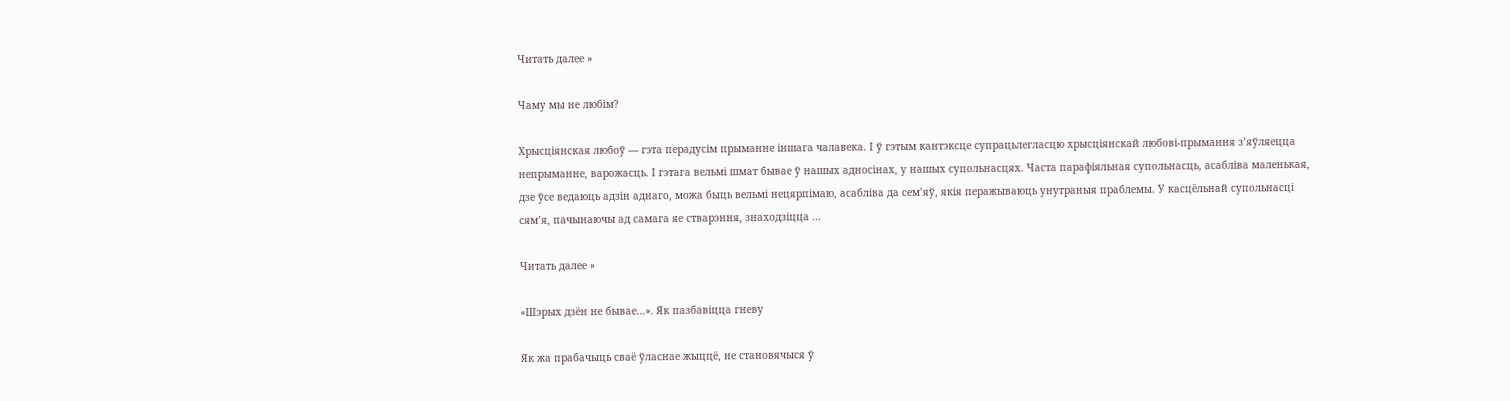Читать далее »

Чаму мы не любім?

Хрысціянская любоў — гэта перадусім прыманне іншага чалавека. І ў гэтым кантэксце супрацьлегласцю хрысціянскай любові-прымання з’яўляецца непрыманне, варожасць. І гэтага вельмі шмат бывае ў нашых адносінах, у нашых супольнасцях. Часта парафіяльная супольнасць, асабліва маленькая, дзе ўсе ведаюць адзін аднаго, можа быць вельмі нецярпімаю, асабліва да сем’яў, якія перажываюць унутраныя праблемы. У касцёльнай супольнасці сям’я, пачынаючы ад самага яе стварэння, знаходзіцца ...

Читать далее »

«Шэрых дзён не бывае…». Як пазбавіцца гневу

Як жа прабачыць сваё ўласнае жыццё, не становячыся ў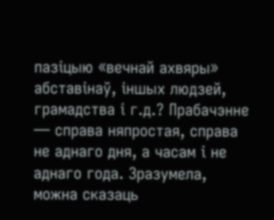пазіцыю «вечнай ахвяры» абставінаў, іншых людзей, грамадства і г.д.? Прабачэнне — справа няпростая, справа не аднаго дня, а часам і не аднаго года. Зразумела, можна сказаць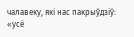чалавеку, які нас пакрыўдзіў: «усё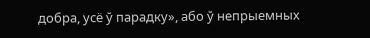добра, усё ў парадку», або ў непрыемных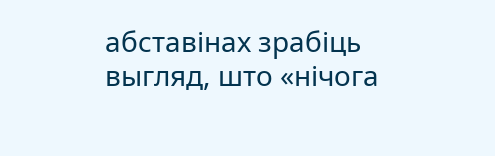абставінах зрабіць выгляд, што «нічога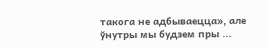такога не адбываецца», але ўнутры мы будзем пры ...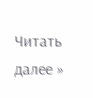Читать далее »